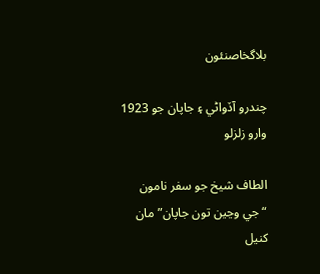بلاگخاصنئون

چندرو آڏواڻي ۽ جاپان جو 1923 وارو زلزلو

الطاف شيخ جو سفر نامون “جي وڃين تون جاپان” مان کنيل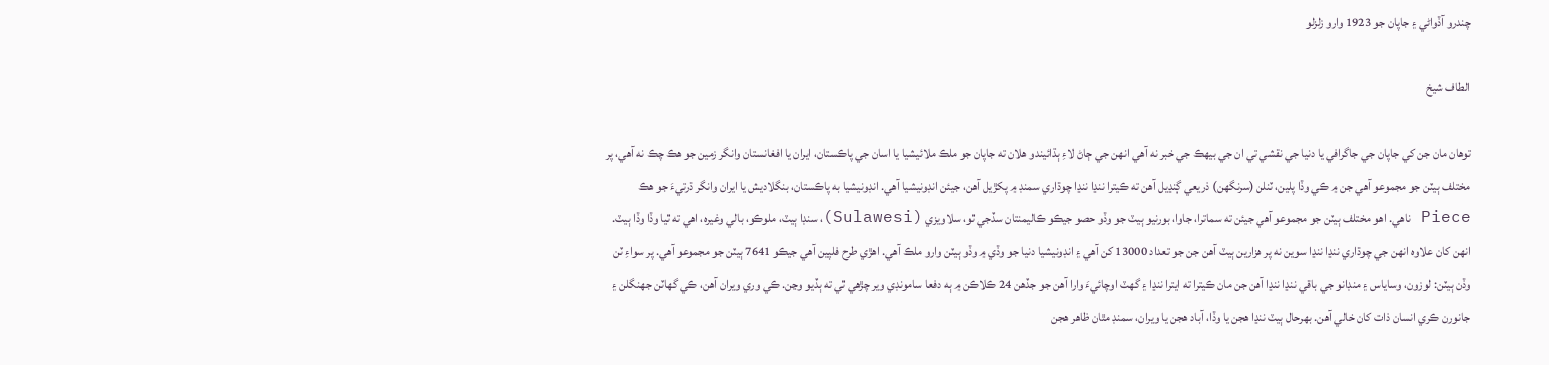چندرو آڏواڻي ۽ جاپان جو 1923 وارو زلزلو

الطاف شيخ

توهان مان جن کي جاپان جي جاگرافي يا دنيا جي نقشي تي ان جي بيهڪ جي خبر نه آهي انهن جي ڄاڻ لاءِ ٻڌائيندو هلان ته جاپان جو ملڪ ملائيشيا يا اسان جي پاڪستان، ايران يا افغانستان وانگر زمين جو هڪ چڪ نه آهي، پر مختلف ٻيٽن جو مجموعو آهي جن ۾ ڪي وڏا پلين، ٽنلن (سرنگهن) ذريعي ڳنڍيل آهن ته ڪيترا ننڍا ننڍا چوڌاري سمنڊ ۾ پکڙيل آهن، جيئن انڊونيشيا آهي. انڊونيشيا به پاڪستان، بنگلاديش يا ايران وانگر ڌرتيءَ جو هڪ Piece ناهي. اهو مختلف ٻيٽن جو مجموعو آهي جيئن ته سماترا، جاوا، بورنيو ٻيٽ جو وڏو حصو جيڪو ڪاليمنتان سڏجي ٿو، سلاويزي (Sulawesi)، سنڊا ٻيٽ، ملوڪو، بالي وغيره، اهي ته ٿيا وڏا وڏا ٻيٽ. انهن کان علاوه انهن جي چوڌاري ننڍا ننڍا سوين نه پر هزارين ٻيٽ آهن جن جو تعداد 13000 کن آهي ۽ انڊونيشيا دنيا جو وڏي ۾ وڏو ٻيٽن وارو ملڪ آهي. اهڙي طرح فلپين آهي جيڪو 7641 ٻيٽن جو مجموعو آهي. پر سواءِ ٽن وڏن ٻيٽن: لوزون، وساياس ۽ منڊانو جي باقي ننڍا ننڍا آهن جن مان ڪيترا ته ايترا ننڍا ۽ گهٽ اوچائيءَ وارا آهن جو جڏهن 24 ڪلاڪن ۾ ٻه دفعا سامونڊي وير چڙهي ٿي ته ٻڏيو وڃن. ڪي وري ويران آهن، ڪي گهاٽن جهنگلن ۽ جانورن ڪري انسان ذات کان خالي آهن. بهرحال ٻيٽ ننڍا هجن يا وڏا، آباد هجن يا ويران، سمنڊ مٿان ظاهر هجن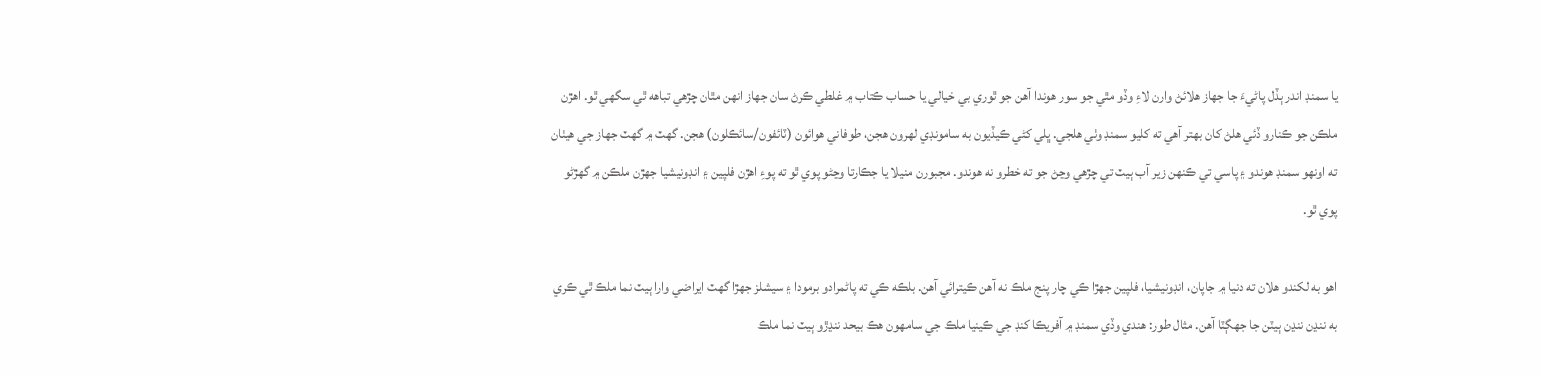يا سمنڊ اندر ٻڏل پاڻيءَ جا جهاز هلائڻ وارن لاءِ وڏو مٿي جو سور هوندا آهن جو ٿوري بي خيالي يا حساب ڪتاب ۾ غلطي ڪرڻ سان جهاز انهن مٿان چڙهي تباهه ٿي سگهي ٿو. اهڙن ملڪن جو ڪنارو ڏئي هلڻ کان بهتر آهي ته کليو سمنڊ وٺي هلجي. ڀلي کڻي ڪيڏيون به سامونڊي لهرون هجن، طوفاني هوائون (ٽائفون/سائڪلون) هجن. گهٽ ۾ گهٽ جهاز جي هيٺان ته اونهو سمنڊ هوندو ۽ پاسي تي ڪنهن زير آب ٻيٽ تي چڙهي وڃڻ جو ته خطرو نه هوندو. مجبورن منيلا يا جڪارتا وڃڻو پوي ٿو ته پوءِ اهڙن فلپين ۽ انڊونيشيا جهڙن ملڪن ۾ گهڙڻو پوي ٿو.

اهو به لکندو هلان ته دنيا ۾ جاپان، انڊونيشيا، فلپين جهڙا ڪي چار پنج ملڪ نه آهن ڪيترائي آهن. بلڪه ڪي ته پاڻمرادو برمودا ۽ سيشلز جهڙا گهٽ ايراضي وارا ٻيٽ نما ملڪ ٿي ڪري به ننڍن ننڍن ٻيٽن جا جهڳٽا آهن. مثال طور: هندي وڏي سمنڊ ۾ آفريڪا کنڊ جي ڪينيا ملڪ جي سامهون هڪ بيحد ننڍڙو ٻيٽ نما ملڪ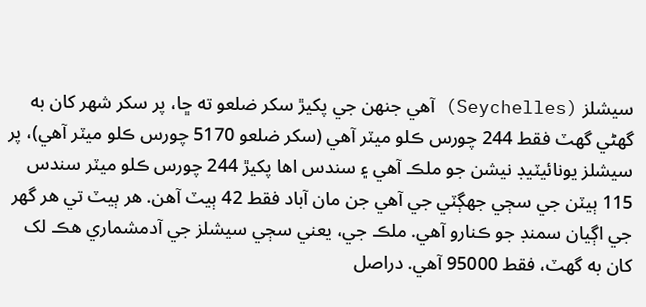سيشلز (Seychelles) آهي جنهن جي پکيڙ سکر ضلعو ته ڇا، پر سکر شهر کان به گهڻي گهٽ فقط 244 چورس ڪلو ميٽر آهي (سکر ضلعو 5170 چورس ڪلو ميٽر آهي)، پر سيشلز يونائيٽيڊ نيشن جو ملڪ آهي ۽ سندس اها پکيڙ 244 چورس ڪلو ميٽر سندس 115 ٻيٽن جي سڄي جهڳٽي جي آهي جن مان آباد فقط 42 ٻيٽ آهن. هر ٻيٽ تي هر گهر جي اڳيان سمنڊ جو ڪنارو آهي. ملڪ جي، يعني سڄي سيشلز جي آدمشماري هڪ لک کان به گهٽ، فقط 95000 آهي. دراصل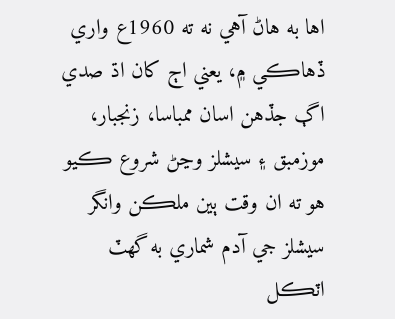اها به هاڻ آهي نه ته 1960ع واري ڏهاڪي ۾، يعني اڄ کان اڌ صدي اڳ جڏهن اسان ممباسا، زنجبار، موزمبق ۽ سيشلز وڃڻ شروع ڪيو هو ته ان وقت ٻين ملڪن وانگر سيشلز جي آدم شماري به گهٽ اٽڪل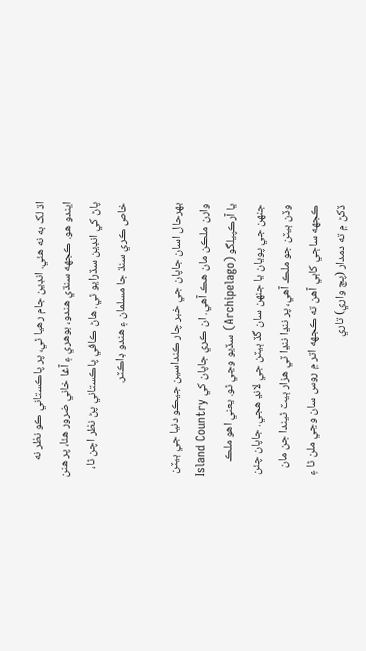اڌ لک به نه هئي. انڊين جام رهيا ٿي، پر پاڪستاني ڪو نظر نه ايندو هو. ڪجهه سنڌي هندو، بوهري ۽ آغا خاني ضرور هئا، پر هنن پاڻ کي انڊين سڏرايو ٿي. هاڻ ڪافي پاڪستاني پڻ نظر اچن ٿا، خاص ڪري سنڌ جا مسلمان ۽ هندو ڊاڪٽر.

بهرحال اسان جاپان جي خبر چار ڪنداسين جيڪو دنيا جي ٻيٽن وارن ملڪن مان هڪ آهي. ان ڪري جاپان کي Island Country يا آرڪپيلگو (Archipelago) سڏيو وڃي ٿو. يعني اهو ملڪ جنهن جي پويان يا جنهن سان گڏ ٻيٽن جي لانڍ هجي. جاپان چئن وڏن ٻيٽن جو ملڪ آهي، پر ننڍا ننڍا ٽي هزار ٻيٽ ٿيندا جن مان ڪجهه ساڄي کاٻي آهن ته ڪجهه اتر ۾ روس سان وڃي ملن ٿا ۽ ڏکڻ ۾ ته دمدار (پڇ واري) تاري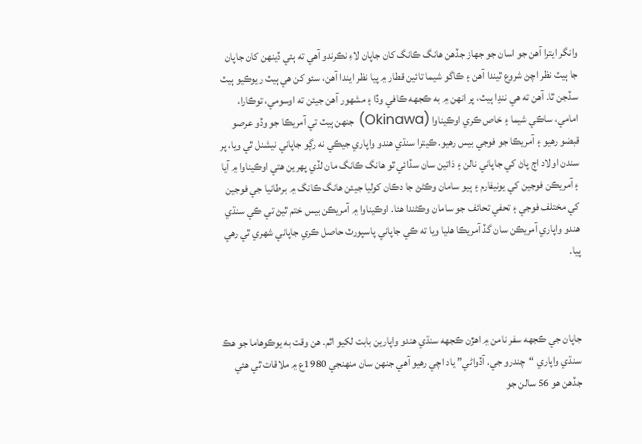وانگر ايترا آهن جو اسان جو جهاز جڏهن هانگ ڪانگ کان جاپان لاءِ نڪرندو آهي ته ٻئي ڏينهن کان جاپان جا ٻيٽ نظر اچڻ شروع ٿيندا آهن ۽ ڪاگو شيما تائين قطار ۾ پيا نظر ايندا آهن، سئو کن هي ٻيٽ ريوڪيو ٻيٽ سڏجن ٿا. آهن ته هي ننڍا ٻيٽ، پر انهن ۾ به ڪجهه ڪافي وڏا ۽ مشهور آهن جيئن ته اوسومي، توڪارا، امامي، ساڪي شيما ۽ خاص ڪري اوڪيناوا (Okinawa) جنهن ٻيٽ تي آمريڪا جو وڏو عرصو قبضو رهيو ۽ آمريڪا جو فوجي بيس رهيو. ڪيترا سنڌي هندو واپاري جيڪي نه رڳو جاپاني نيشنل ٿي ويا، پر سندن اولاد اڄ پاڻ کي جاپاني نالن ۽ ذاتين سان سڏائي ٿو هانگ ڪانگ مان لڏي پهرين هتي اوڪيناوا ۾ آيا ۽ آمريڪن فوجين کي يونيفارم ۽ ٻيو سامان وڪڻڻ جا دڪان کوليا جيئن هانگ ڪانگ ۾ برطانيا جي فوجين کي مختلف فوجي ۽ تحفي تحائف جو سامان وڪڻندا هئا. اوڪيناوا ۾ آمريڪن بيس ختم ٿيڻ تي ڪي سنڌي هندو واپاري آمريڪن سان گڏ آمريڪا هليا ويا ته ڪي جاپاني پاسپورٽ حاصل ڪري جاپاني شهري ٿي رهي پيا.



جاپان جي ڪجهه سفر نامن ۾ اهڙن ڪجهه سنڌي هندو واپارين بابت لکيو اٿم. هن وقت به يوڪوهاما جو هڪ سنڌي واپاري “چندرو جي. آڏواڻي” ياد اچي رهيو آهي جنهن سان منهنجي 1980ع ۾ ملاقات ٿي هئي جڏهن هو 56 سالن جو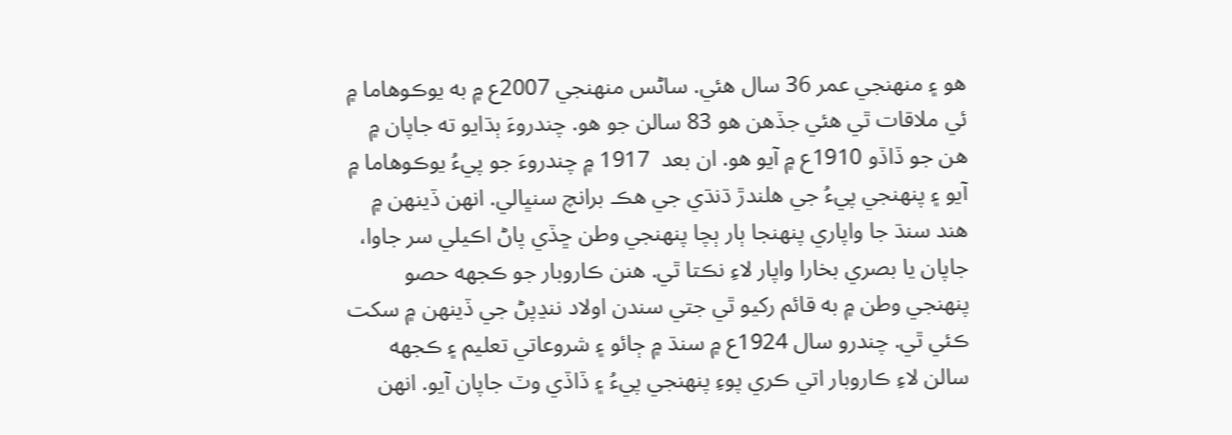هو ۽ منهنجي عمر 36 سال هئي. ساڻس منهنجي 2007ع ۾ به يوڪوهاما ۾ ئي ملاقات ٿي هئي جڏهن هو 83 سالن جو هو. چندروءَ ٻڌايو ته جاپان ۾ هن جو ڏاڏو 1910ع ۾ آيو هو. ان بعد  1917 ۾ چندروءَ جو پيءُ يوڪوهاما ۾ آيو ۽ پنهنجي پيءُ جي هلندڙ ڌنڌي جي هڪ برانچ سنڀالي. انهن ڏينهن ۾ هند سنڌ جا واپاري پنهنجا ٻار ٻچا پنهنجي وطن ڇڏي پاڻ اڪيلي سر جاوا، جاپان يا بصري بخارا واپار لاءِ نڪتا ٿي. هنن ڪاروبار جو ڪجهه حصو پنهنجي وطن ۾ به قائم رکيو ٿي جتي سندن اولاد ننڍپڻ جي ڏينهن ۾ سکت ڪئي ٿي. چندرو سال 1924ع ۾ سنڌ ۾ ڄائو ۽ شروعاتي تعليم ۽ ڪجهه سالن لاءِ ڪاروبار اتي ڪري پوءِ پنهنجي پيءُ ۽ ڏاڏي وٽ جاپان آيو. انهن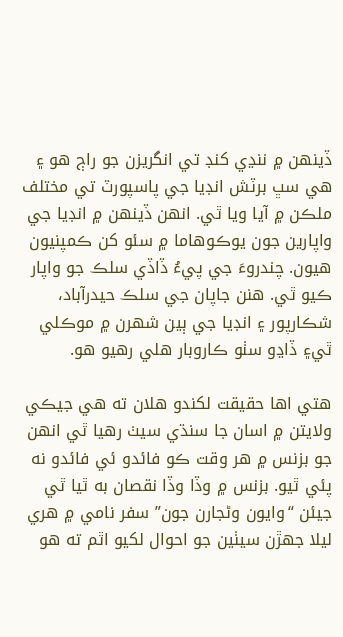ڏينهن ۾ ننڍي کنڊ تي انگريزن جو راڄ هو ۽ هي سڀ برٽش انڊيا جي پاسپورٽ تي مختلف ملڪن ۾ آيا ويا ٿي. انهن ڏينهن ۾ انڊيا جي واپارين جون يوڪوهاما ۾ سئو کن ڪمپنيون هيون. چندروءَ جي پيءُ ڏاڏي سلڪ جو واپار ڪيو ٿي. هنن جاپان جي سلڪ حيدرآباد، شڪارپور ۽ انڊيا جي ٻين شهرن ۾ موڪلي ٿي۽ ڏاڍو سٺو ڪاروبار هلي رهيو هو.

هتي اها حقيقت لکندو هلان ته هي جيڪي ولايتن ۾ اسان جا سنڌي سيٺ رهيا ٿي انهن جو بزنس ۾ هر وقت ڪو فائدو ئي فائدو نه پئي ٿيو. بزنس ۾ وڏا وڏا نقصان به ٿيا ٿي جيئن “وايون وڻجارن جون” سفر نامي ۾ هري ليلا جهڙن سيٺين جو احوال لکيو اٿم ته هو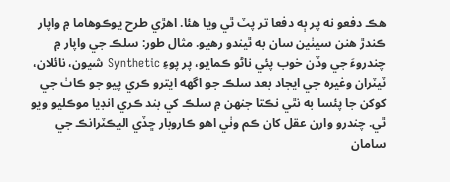هڪ دفعو نه پر ٻه دفعا تر پٽ ٿي ويا هئا. اهڙي طرح يوڪوهاما ۾ واپار ڪندڙ هنن سيٺين سان به ٿيندو رهيو. مثال طور: سلڪ جي واپار ۾ چندروءَ جي وڏن خوب پئي ناڻو ڪمايو، پر پوءِ Synthetic شيون، نائلان، ٽيٽران وغيره جي ايجاد بعد سلڪ جو اگهه ايترو ڪري پيو جو ڪاٺ جي کوکن جا پئسا به نٿي نڪتا جنهن ۾ سلڪ کي بند ڪري انڊيا موڪليو ويو ٿي. چندرو وارن عقل کان ڪم وٺي اهو ڪاروبار ڇڏي اليڪٽرانڪ جي سامان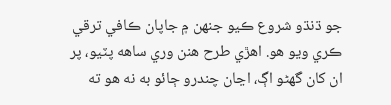جو ڌنڌو شروع ڪيو جنهن ۾ جاپان ڪافي ترقي ڪري ويو هو. اهڙي طرح هنن وري ساهه پٽيو، پر ان کان گهڻو اڳ، اڃان چندرو ڄائو به نه هو ته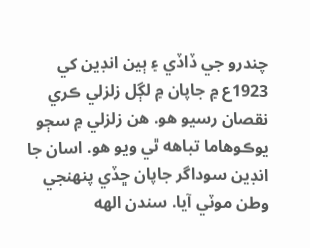چندرو جي ڏاڏي ۽ ٻين انڊين کي 1923ع ۾ جاپان ۾ لڳل زلزلي ڪري نقصان رسيو هو. هن زلزلي ۾ سڄو يوڪوهاما تباهه ٿي ويو هو. اسان جا انڊين سوداگر جاپان ڇڏي پنهنجي وطن موٽي آيا. سندن الهه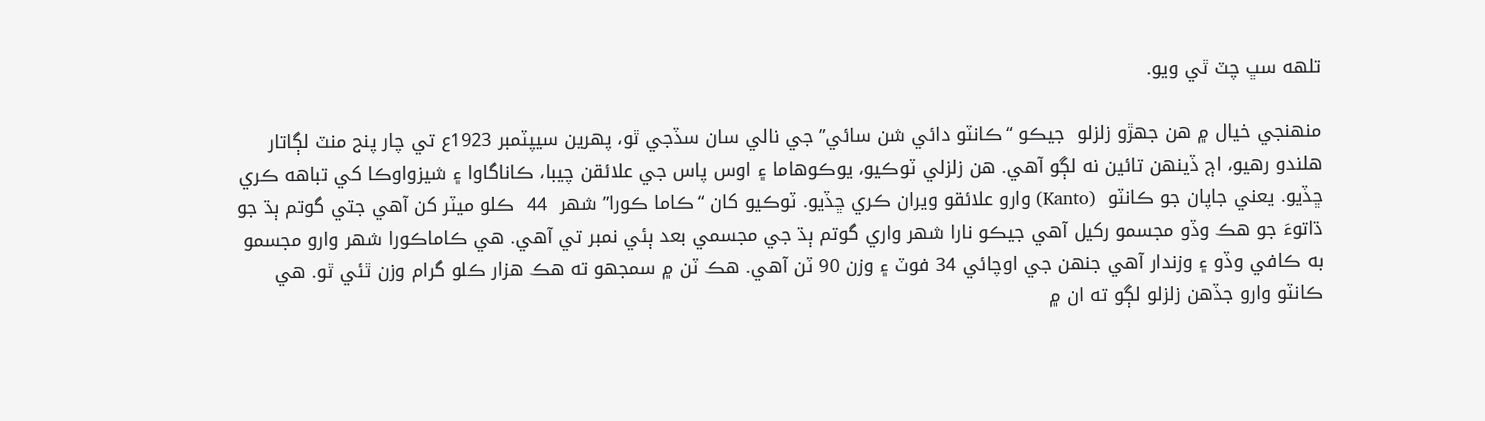تلهه سڀ چٽ ٿي ويو.

منهنجي خيال ۾ هن جهڙو زلزلو  جيڪو “ڪانٽو دائي شن سائي” جي نالي سان سڏجي ٿو، پهرين سيپٽمبر 1923ع تي چار پنج منٽ لڳاتار هلندو رهيو، اڄ ڏينهن تائين نه لڳو آهي. هن زلزلي ٽوڪيو، يوڪوهاما ۽ اوس پاس جي علائقن چيبا، ڪاناگاوا ۽ شيزواوڪا کي تباهه ڪري ڇڏيو. يعني جاپان جو ڪانٽو  (Kanto) وارو علائقو ويران ڪري ڇڏيو. ٽوڪيو کان “ڪاما ڪورا” شهر  44  ڪلو ميٽر کن آهي جتي گوتم ٻڌ جو ڌاتوءَ جو هڪ وڏو مجسمو رکيل آهي جيڪو نارا شهر واري گوتم ٻڌ جي مجسمي بعد ٻئي نمبر تي آهي. هي ڪاماڪورا شهر وارو مجسمو به ڪافي وڏو ۽ وزندار آهي جنهن جي اوچائي 34 فوٽ ۽ وزن 90 ٽن آهي. هڪ ٽن ۾ سمجهو ته هڪ هزار ڪلو گرام وزن ٿئي ٿو. هي ڪانٽو وارو جڏهن زلزلو لڳو ته ان ۾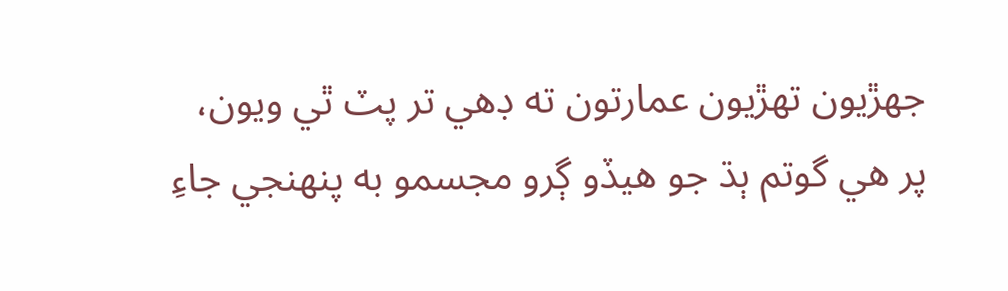جهڙيون تهڙيون عمارتون ته ڊهي تر پٽ ٿي ويون، پر هي گوتم ٻڌ جو هيڏو ڳرو مجسمو به پنهنجي جاءِ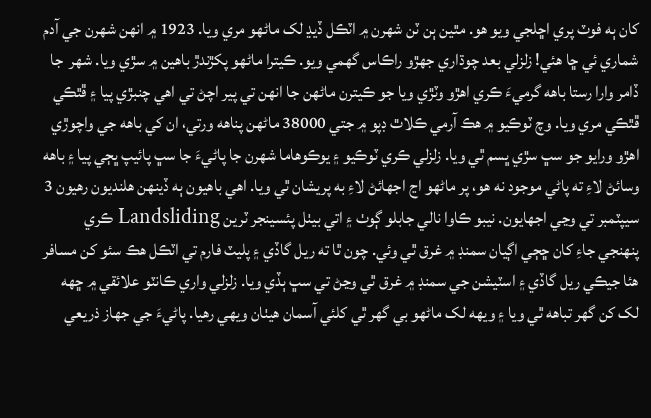کان ٻه فوٽ پري اڇلجي ويو هو. مٿين ٻن ٽن شهرن ۾ اٽڪل ڏيڍ لک ماڻهو مري ويا. 1923 ۾ انهن شهرن جي آدم شماري ئي ڇا هئي! زلزلي بعد چوڌاري جهڙو راڪاس گهمي ويو. ڪيترا ماڻهو پکڙندڙ باهين ۾ سڙي ويا. شهر  جا ڏامر وارا رستا باهه گرميءَ ڪري اهڙو وٽڙي ويا جو ڪيترن ماڻهن جا انهن تي پير اچڻ تي اهي چنبڙي پيا ۽ ڦٿڪي ڦٿڪي مري ويا. وچ ٽوڪيو ۾ هڪ آرمي ڪلاٿ ڊپو ۾ جتي 38000 ماڻهن پناهه ورتي، ان کي باهه جي واچوڙي اهڙو ورايو جو سڀ سڙي ڀسم ٿي ويا. زلزلي ڪري ٽوڪيو ۽ يوڪوهاما شهرن جا پاڻيءَ جا سڀ پائيپ ڀڄي پيا ۽ باهه وسائڻ لاءِ ته پاڻي موجود نه هو، پر ماڻهو اڃ اجهائڻ لاءِ به پريشان ٿي ويا. اهي باهيون ٻه ڏينهن هلنديون رهيون 3 سيپٽمبر تي وڃي اجهايون. نيبو ڪاوا نالي جابلو ڳوٺ ۽ اتي بيٺل پئسينجر ٽرين Landsliding ڪري پنهنجي جاءِ کان ڇڄي اڳيان سمنڊ ۾ غرق ٿي وئي. چون ٿا ته ريل گاڏي ۽ پليٽ فارم تي اٽڪل هڪ سئو کن مسافر هئا جيڪي ريل گاڏي ۽ اسٽيشن جي سمنڊ ۾ غرق ٿي وڃڻ تي سڀ ٻڏي ويا. زلزلي واري ڪانٽو علائقي ۾ ڇهه لک کن گهر تباهه ٿي ويا ۽ ويهه لک ماڻهو بي گهر ٿي کلئي آسمان هيٺان ويهي رهيا. پاڻيءَ جي جهاز ذريعي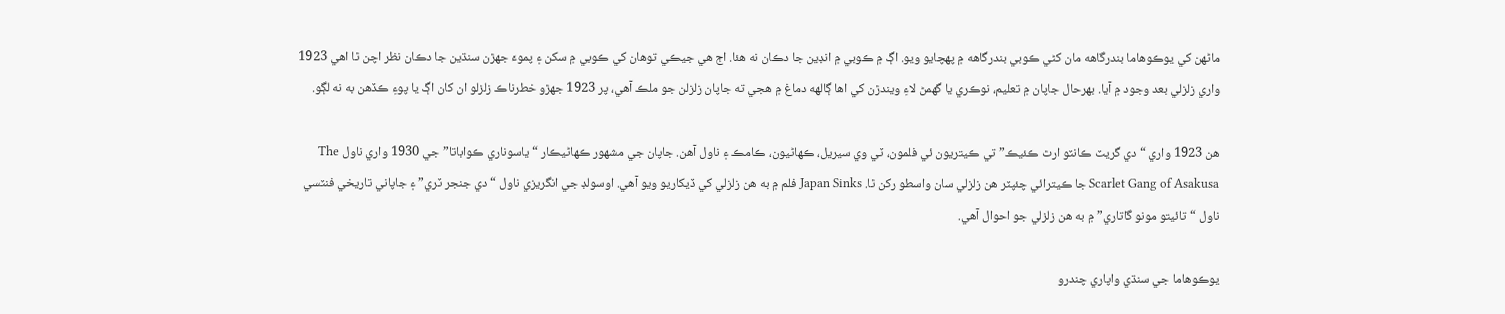ماڻهن کي يوڪوهاما بندرگاهه مان کڻي ڪوبي بندرگاهه ۾ پهچايو ويو. اڳ ۾ ڪوبي ۾ انڊين جا دڪان نه هئا. اڄ هي جيڪي توهان کي ڪوبي ۾ سکن ۽ پموءَ جهڙن سنڌين جا دڪان نظر اچن ٿا اهي 1923 واري زلزلي بعد وجود ۾ آيا. بهرحال جاپان ۾ تعليم، نوڪري يا گهمڻ لاءِ ويندڙن کي اها ڳالهه دماغ ۾ هجي ته جاپان زلزلن جو ملڪ آهي، پر 1923 جهڙو خطرناڪ زلزلو ان کان اڳ يا پوءِ ڪڏهن به نه لڳو.

هن 1923 واري “دي گريٽ ڪانٽو ارٿ ڪئيڪ” تي ڪيتريون ئي فلمون، ٽي وي سيريل، ڪهاڻيون، ڪامڪ ۽ ناول آهن. جاپان جي مشهور ڪهاڻيڪار “ياسوناري ڪواباتا” جي 1930 واري ناول The Scarlet Gang of Asakusa جا ڪيترائي چئپٽر هن زلزلي سان واسطو رکن ٿا. Japan Sinks فلم ۾ به هن زلزلي کي ڏيکاريو ويو آهي. اوسولڊ جي انگريزي ناول “دي جنجر ٽري” ۽ جاپاني تاريخي فنٽسي ناول “تائيتو مونو گاتاري” ۾ به هن زلزلي جو احوال آهي.

يوڪوهاما جي سنڌي واپاري چندرو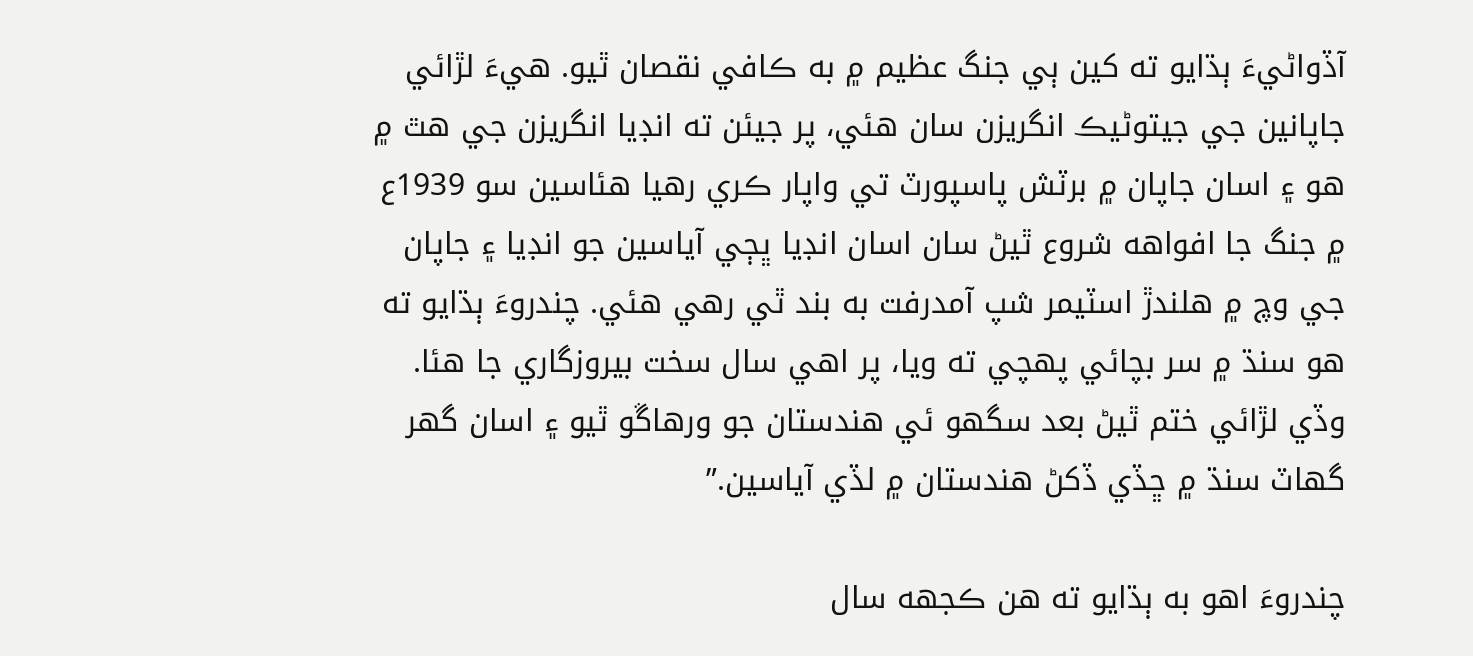آڏواڻيءَ ٻڌايو ته کين ٻي جنگ عظيم ۾ به ڪافي نقصان ٿيو. هيءَ لڙائي جاپانين جي جيتوڻيڪ انگريزن سان هئي، پر جيئن ته انڊيا انگريزن جي هٿ ۾ هو ۽ اسان جاپان ۾ برٽش پاسپورٽ تي واپار ڪري رهيا هئاسين سو 1939ع ۾ جنگ جا افواهه شروع ٿيڻ سان اسان انڊيا ڀڄي آياسين جو انڊيا ۽ جاپان جي وچ ۾ هلندڙ اسٽيمر شپ آمدرفت به بند ٿي رهي هئي. چندروءَ ٻڌايو ته هو سنڌ ۾ سر بچائي پهچي ته ويا، پر اهي سال سخت بيروزگاري جا هئا. وڏي لڙائي ختم ٿيڻ بعد سگهو ئي هندستان جو ورهاڱو ٿيو ۽ اسان گهر گهاٽ سنڌ ۾ ڇڏي ڏکڻ هندستان ۾ لڏي آياسين.”

چندروءَ اهو به ٻڌايو ته هن ڪجهه سال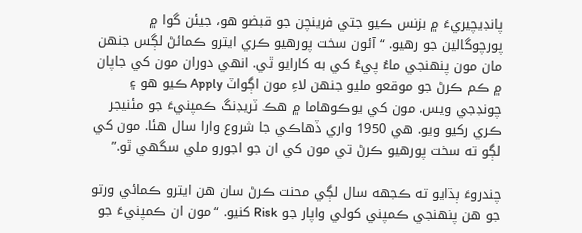پانڊيچيريءَ ۾ بزنس ڪيو جتي فرينچن جو قبضو هو، جيئن گوا ۾ پورچوگالين جو رهيو. “آئون سخت پورهيو ڪري ايترو ڪمائڻ لڳس جنهن مان مون پنهنجي ماءُ پيءُ کي به کارايو ٿي. انهي دوران مون کي جاپان ۾ ڪم ڪرڻ جو موقعو مليو جنهن لاءِ مون اڳواٽ Apply ڪيو هو ۽ چونڊجي ويس. مون کي يوڪوهاما ۾ هڪ ٽريڊنگ ڪمپنيءَ جو مئنيجر ڪري رکيو ويو. هي 1950 واري ڏهاڪي جا شروع وارا سال هئا. مون کي لڳو ته سخت پورهيو ڪرڻ تي مون کي ان جو اجورو ملي سگهي ٿو.”

چندروءَ ٻڌايو ته ڪجهه سال لڳي محنت ڪرڻ سان هن ايترو ڪمائي ورتو جو هن پنهنجي ڪمپني کولي واپار جو Risk کنيو. “مون ان ڪمپنيءَ جو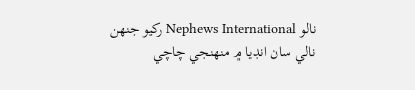نالو Nephews International رکيو جنهن نالي سان انڊيا ۾ منهنجي چاچي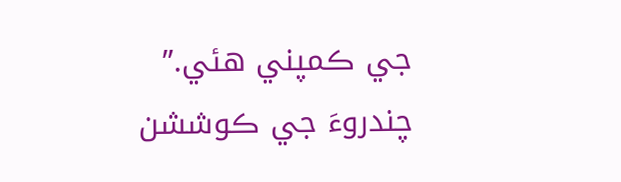جي ڪمپني هئي.” چندروءَ جي ڪوششن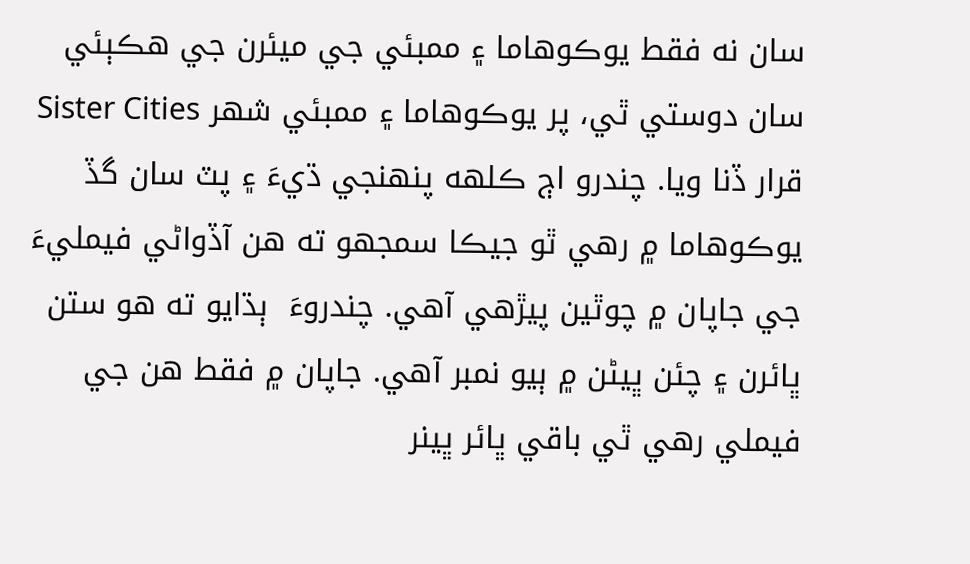سان نه فقط يوڪوهاما ۽ ممبئي جي ميئرن جي هڪٻئي سان دوستي ٿي، پر يوڪوهاما ۽ ممبئي شهر Sister Cities قرار ڏنا ويا. چندرو اڄ ڪلهه پنهنجي ڌيءَ ۽ پٽ سان گڏ يوڪوهاما ۾ رهي ٿو جيڪا سمجهو ته هن آڏواڻي فيمليءَ جي جاپان ۾ چوٿين پيڙهي آهي. چندروءَ  ٻڌايو ته هو ستن ڀائرن ۽ چئن ڀيڻن ۾ ٻيو نمبر آهي. جاپان ۾ فقط هن جي فيملي رهي ٿي باقي ڀائر ڀينر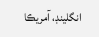انگلينڊ، آمريڪا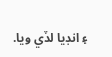۽ انڊيا لڏي ويا.